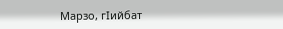Марзо, гIийбат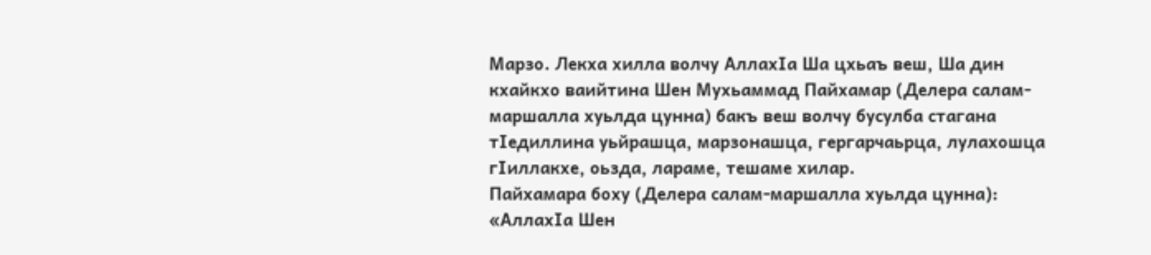Марзо. Лекха хилла волчу АллахӀа Ша цхьаъ веш, Ша дин кхайкхо ваийтина Шен Мухьаммад Пайхамар (Делера салам-маршалла хуьлда цунна) бакъ веш волчу бусулба стагана тӀедиллина уьйрашца, марзонашца, гергарчаьрца, лулахошца гӀиллакхе, оьзда, лараме, тешаме хилар.
Пайхамара боху (Делера салам-маршалла хуьлда цунна): «АллахӀа Шен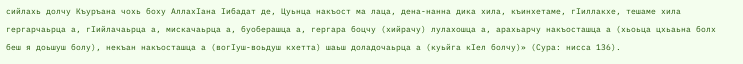сийлахь долчу Къуръана чохь боху АллахӀана Ӏибадат де, Цуьнца накъост ма лаца, дена-нанна дика хила, къинхетаме, гӀиллакхе, тешаме хила гергарчаьрца а, гӀийлачаьрца а, мискачаьрца а, буоберашца а, гергара боцчу (хийрачу) лулахошца а, арахьарчу накъосташца а (хьоьца цхьаьна болх беш я доьшуш болу), некъан накъосташца а (вогӀуш-воьдуш кхетта) шаьш доладочаьрца а (куьйга кӀел болчу)» (Сура: нисса 136).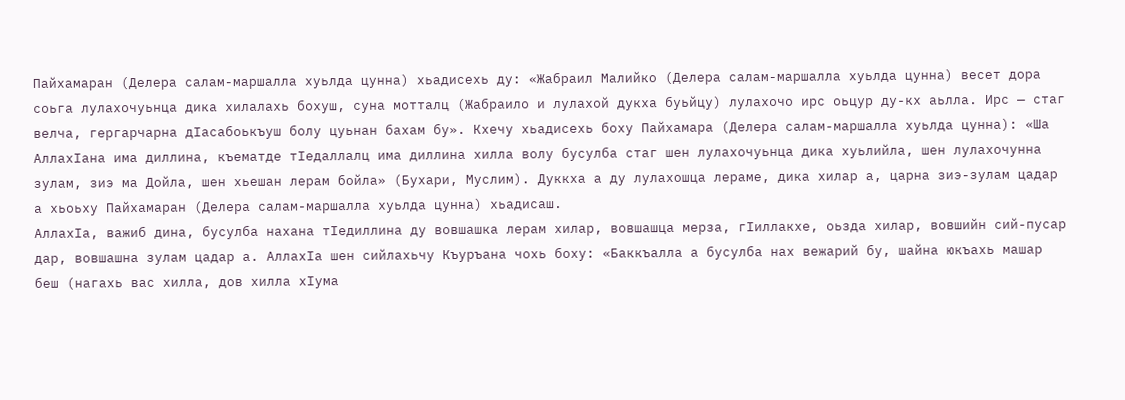Пайхамаран (Делера салам-маршалла хуьлда цунна) хьадисехь ду: «Жабраил Малийко (Делера салам-маршалла хуьлда цунна) весет дора соьга лулахочуьнца дика хилалахь бохуш, суна мотталц (Жабраило и лулахой дукха буьйцу) лулахочо ирс оьцур ду-кх аьлла. Ирс — стаг велча, гергарчарна дӀасабоькъуш болу цуьнан бахам бу». Кхечу хьадисехь боху Пайхамара (Делера салам-маршалла хуьлда цунна): «Ша АллахӀана има диллина, къематде тӀедаллалц има диллина хилла волу бусулба стаг шен лулахочуьнца дика хуьлийла, шен лулахочунна зулам, зиэ ма Дойла, шен хьешан лерам бойла» (Бухари, Муслим). Дуккха а ду лулахошца лераме, дика хилар а, царна зиэ-зулам цадар а хьоьху Пайхамаран (Делера салам-маршалла хуьлда цунна) хьадисаш.
АллахӀа, важиб дина, бусулба нахана тӀедиллина ду вовшашка лерам хилар, вовшашца мерза, гӀиллакхе, оьзда хилар, вовшийн сий-пусар дар, вовшашна зулам цадар а. АллахӀа шен сийлахьчу Къуръана чохь боху: «Баккъалла а бусулба нах вежарий бу, шайна юкъахь машар беш (нагахь вас хилла, дов хилла хӀума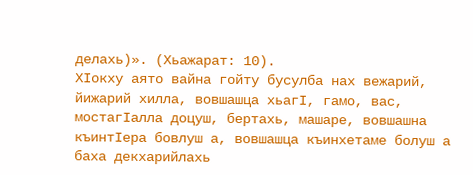делахь)». (Хьажарат: 10).
ХӀокху аято вайна гойту бусулба нах вежарий, йижарий хилла, вовшашца хьагӀ, гамо, вас, мостагӀалла доцуш, бертахь, машаре, вовшашна къинтӀера бовлуш а, вовшашца къинхетаме болуш а баха декхарийлахь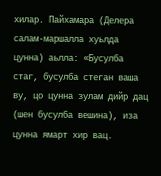хилар. Пайхамара (Делера салам-маршалла хуьлда цунна) аьлла: «Бусулба стаг, бусулба стеган ваша ву, цо цунна зулам дийр дац (шен бусулба вешина), иза цунна ямарт хир вац.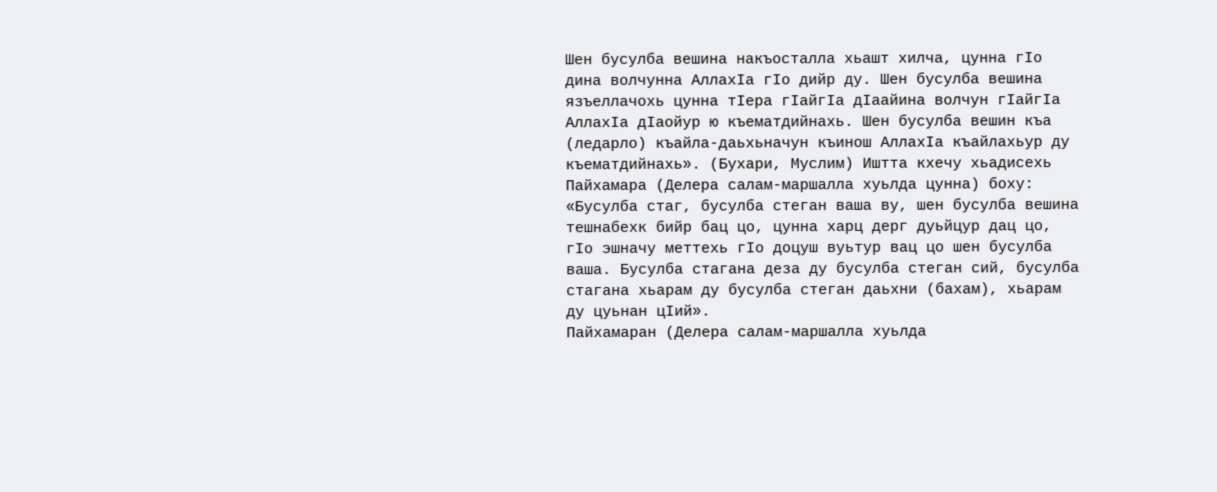Шен бусулба вешина накъосталла хьашт хилча, цунна гӀо дина волчунна АллахӀа гӀо дийр ду. Шен бусулба вешина язъеллачохь цунна тӀера гӀайгӀа дӀаайина волчун гӀайгӀа АллахӀа дӀаойур ю къематдийнахь. Шен бусулба вешин къа (ледарло) къайла-даьхьначун къинош АллахӀа къайлахьур ду къематдийнахь». (Бухари, Муслим) Иштта кхечу хьадисехь Пайхамара (Делера салам-маршалла хуьлда цунна) боху: «Бусулба стаг, бусулба стеган ваша ву, шен бусулба вешина тешнабехк бийр бац цо, цунна харц дерг дуьйцур дац цо, гӀо эшначу меттехь гӀо доцуш вуьтур вац цо шен бусулба ваша. Бусулба стагана деза ду бусулба стеган сий, бусулба стагана хьарам ду бусулба стеган даьхни (бахам), хьарам ду цуьнан цӀий».
Пайхамаран (Делера салам-маршалла хуьлда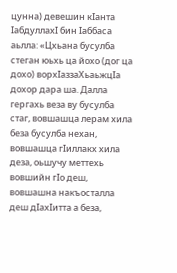цунна) девешин кӀанта ӀабдуллахӀ бин Ӏаббаса аьлла: «Цхьана бусулба стеган юьхь ца йохо (дог ца дохо) ворхӀаззаХьаьжцӀа дохор дара ша. Далла гергахь веза ву бусулба стаг, вовшашца лерам хила беза бусулба нехан, вовшашца гӀиллакх хила деза, оьшучу меттехь вовшийн гӀо деш, вовшашна накъосталла деш дӀахӀитта а беза,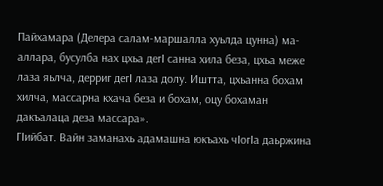Пайхамара (Делера салам-маршалла хуьлда цунна) ма-аллара, бусулба нах цхьа дегӀ санна хила беза, цхьа меже лаза яьлча, дерриг дегӀ лаза долу. Иштта, цхьанна бохам хилча, массарна кхача беза и бохам, оцу бохаман дакъалаца деза массара».
ГӀийбат. Вайн заманахь адамашна юкъахь чӀогӀа даьржина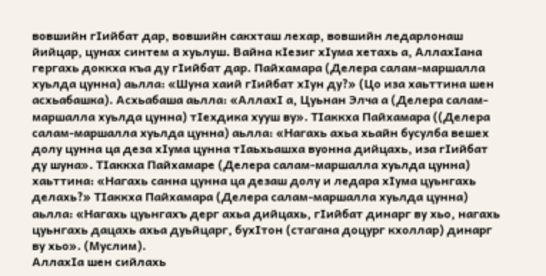вовшийн гӀийбат дар, вовшийн сакхташ лехар, вовшийн ледарлонаш йийцар, цунах синтем а хуьлуш. Вайна кӀезиг хӀума хетахь а, АллахӀана гергахь доккха къа ду гӀийбат дар. Пайхамара (Делера салам-маршалла хуьлда цунна) аьлла: «Шуна хаий гӀийбат хӀун ду?» (Цо иза хаьттина шен асхьабашка). Асхьабаша аьлла: «АллахӀ а, Цуьнан Элча а (Делера салам-маршалла хуьлда цунна) тӀехдика хууш ву». ТӀаккха Пайхамара ((Делера салам-маршалла хуьлда цунна) аьлла: «Нагахь ахьа хьайн бусулба вешех долу цунна ца деза хӀума цунна тӀаьхьашха вуонна дийцахь, иза гӀийбат ду шуна». ТӀаккха Пайхамаре (Делера салам-маршалла хуьлда цунна) хаьттина: «Нагахь санна цунна ца дезаш долу и ледара хӀума цуьнгахь делахь?» ТӀаккха Пайхамара (Делера салам-маршалла хуьлда цунна) аьлла: «Нагахь цуьнгахъ дерг ахьа дийцахь, гӀийбат динарг ву хьо, нагахь цуьнгахь дацахь ахьа дуьйцарг, бухӀтон (стагана доцург кхоллар) динарг ву хьо». (Муслим).
АллахӀа шен сийлахь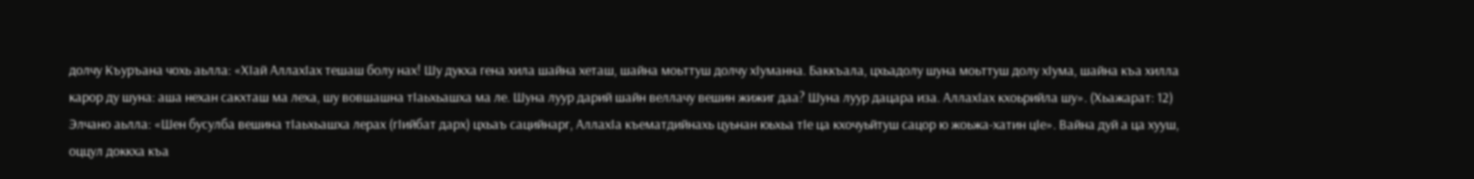долчу Къуръана чохь аьлла: «ХӀай АллахӀах тешаш болу нах! Шу дукха гена хила шайна хеташ, шайна моьттуш долчу хӀуманна. Баккъала, цхьадолу шуна моьттуш долу хӀума, шайна къа хилла карор ду шуна: аша нехан сакхташ ма леха, шу вовшашна тӀаьхьашха ма ле. Шуна луур дарий шайн веллачу вешин жижиг даа? Шуна луур дацара иза. АллахӀах кхоьрийла шу». (Хьажарат: 12)
Элчано аьлла: «Шен бусулба вешина тӀаьхьашха лерах (гӀийбат дарх) цхьаъ сацийнарг, АллахӀа къематдийнахь цуьнан юьхьа тӀе ца кхочуьйтуш сацор ю жоьжа-хатин цӀе». Вайна дуй а ца хууш, оццул доккха къа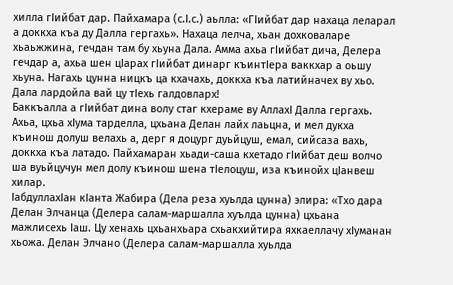хилла гӀийбат дар. Пайхамара (с.Ӏ.с.) аьлла: «ГӀийбат дар нахаца леларал а доккха къа ду Далла гергахь». Нахаца лелча, хьан дохковаларе хьаьжжина, гечдан там бу хьуна Дала. Амма ахьа гӀийбат дича, Делера гечдар а, ахьа шен цӀарах гӀийбат динарг къинтӀера ваккхар а оьшу хьуна. Нагахь цунна ницкъ ца кхачахь, доккха къа латийначех ву хьо. Дала лардойла вай цу тӀехь галдовларх!
Баккъалла а гӀийбат дина волу стаг кхераме ву АллахӀ Далла гергахь. Ахьа, цхьа хӀума тарделла, цхьана Делан лайх лаьцна, и мел дукха къинош долуш велахь а, дерг я доцург дуьйцуш, емал, сийсаза вахь, доккха къа латадо. Пайхамаран хьади-саша кхетадо гӀийбат деш волчо ша вуьйцучун мел долу къинош шена тӀелоцуш, иза къинойх цӀанвеш хилар.
ӀабдуллахӀан кӀанта Жабира (Дела реза хуьлда цунна) элира: «Тхо дара Делан Элчанца (Делера салам-маршалла хуълда цунна) цхьана мажлисехь Ӏаш. Цу хенахь цхьанхьара схьакхийтира яхкаеллачу хӀуманан хьожа. Делан Элчано (Делера салам-маршалла хуьлда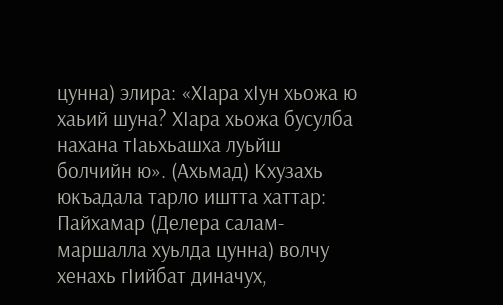цунна) элира: «ХӀара хӀун хьожа ю хаьий шуна? ХӀара хьожа бусулба нахана тӀаьхьашха луьйш болчийн ю». (Ахьмад) Кхузахь юкъадала тарло иштта хаттар: Пайхамар (Делера салам-маршалла хуьлда цунна) волчу хенахь гӀийбат диначух,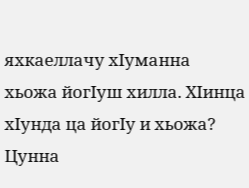яхкаеллачу хӀуманна хьожа йогӀуш хилла. ХӀинца хӀунда ца йогӀу и хьожа? Цунна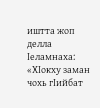иштта жоп делла Ӏеламнаха: «ХӀокху заман чохь гӀийбат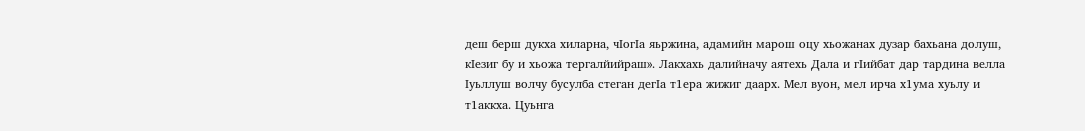деш берш дукха хиларна, чӀогӀа яьржина, адамийн марош оцу хьожанах дузар бахьана долуш, кӀезиг бу и хьожа тергалйийраш». Лакхахь далийначу аятехь Дала и гӀийбат дар тардина велла Ӏуьллуш волчу бусулба стеган дегӀа т1ера жижиг даарх. Мел вуон, мел ирча х1ума хуьлу и т1аккха. Цуьнга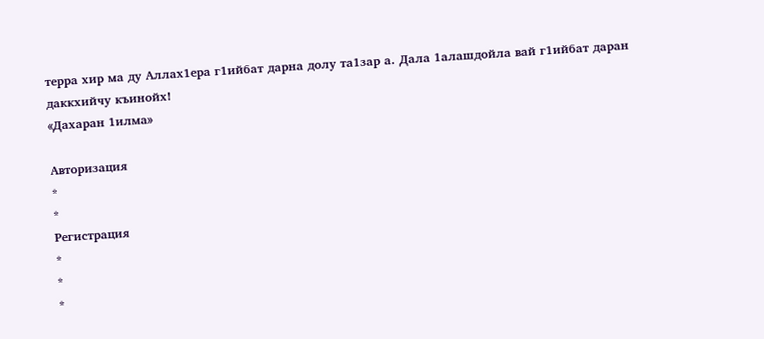терра хир ма ду Аллах1ера г1ийбат дарна долу та1зар а. Дала 1алашдойла вай г1ийбат даран даккхийчу къинойх!
«Дахаран 1илма»

Авторизация
*
*
Регистрация
*
*
*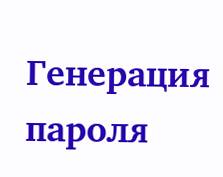Генерация пароля